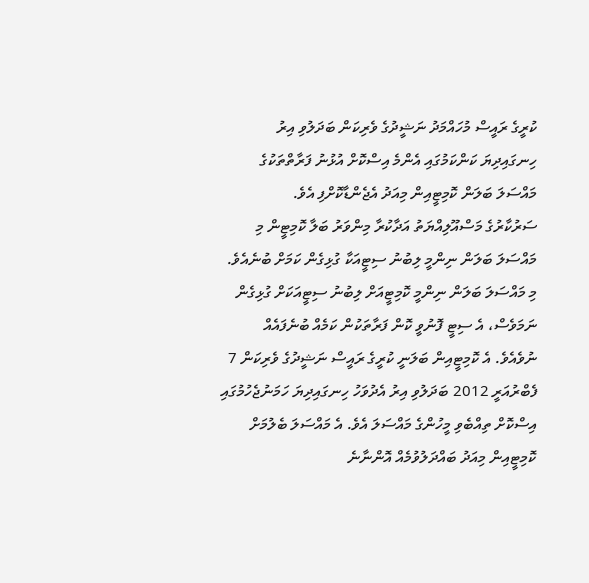ކުރީގެ ރައީސް މުހައްމަދު ނަޝީދުގެ ވެރިކަން ބަދަލުވި އިރު ހިނގައިދިޔަ ކަންކަމުގައި އެންމެ އިސްކޮށް އުޅުނު ފަރާތްތަކުގެ މައްސަލަ ބަލަން ކޮމިޓީއިން މިއަދު އެޖެންޑާކޮށްފި އެވެ.
ސަރުކާރުގެ މަސްއޫލިއްޔަތު އަދާކުރާ މިންވަރު ބަލާ ކޮމިޓީން މި މައްސަލަ ބަލަން ނިންމީ ލިބުނު ސިޓީއަކާ ގުޅިގެން ކަމަށް ބުނެއެވެ. މި މައްސަލަ ބަލަން ނިންމީ ކޮމިޓީއަށް ލިބުނު ސިޓީއަކަށް ގުޅިގެން ނަމަވެސް، އެ ސިޓީ ފޮނުވީ ކޮން ފަރާތަކުން ކަމެއް ބުނެފައެއް ނުވެއެވެ. އެ ކޮމިޓީއިން ބަލަނީ ކުރީގެ ރައީސް ނަޝީދުގެ ވެރިކަން 7 ފެބްރުއަރީ 2012 ބަދަލުވި އިރު އެދުވަހު ހިނގައިދިޔަ ހަމަނުޖެހުމުގައި އިސްކޮށް ތިއްބެވި މީހުންގެ މައްސަލަ އެވެ. އެ މައްސަލަ ބެލުމަށް ކޮމިޓީއިން މިއަދު ބައްދަލުވުމެއް އޮންނާނެ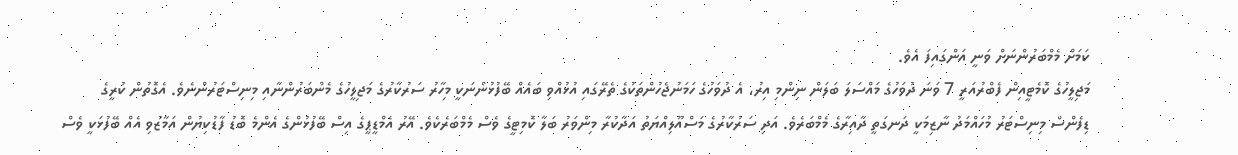ކަމަށް މެމްބަރުންނަށް ވަނީ އަންގައިފަ އެވެ.
މަޖިލީހުގެ ކޮމެޓީއިން ފެބްރުއަރީ 7 ވަނަ ދުވަހުގެ މައްސަލަ ބަލަން ނިންމި އިރު، އެ ދުވަހުގެ ހަމަނުޖެހުންތަކުގެ ތެރޭގައި އުޅުއްވި ބައެއް ބޭފުޅުންނަކީ މިހާރު ސަރުކާރުގެ މަޖިލީހުގެ މެންބަރުންނާއި މިނިސްޓަރުންނެވެ. އެގޮތުން ކުރީގެ ޑިފެންސް މިނިސްޓަރު މުހައްމަދު ނާޒިމަކީ ދަނގަތީ ދާއިރާގެ މެމްބަރެވެ. އަދި ސަރުކާރުގެ މަސްއޫލިއްޔަތު އަދާކުރާ މިންވަރު ބަލާ ކޮމިޓީގެ ވެސް މެމްބަރެކެވެ. އޭރު އެމްޑީޕީގެ އިސް ބޭފުޅުންގެ އެންމެ ބޮޑު ފާޑުކިޔުން އަމާޒުވި އެއް ބޭފުޅަކީ ވެސް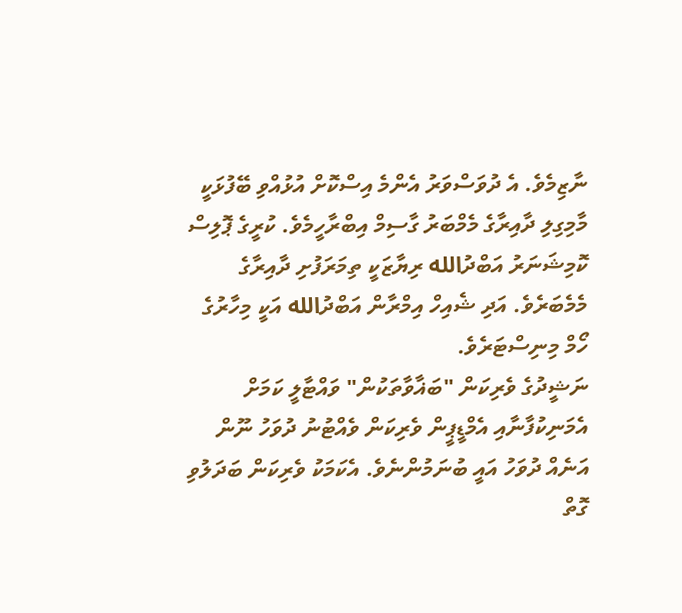ނާޒިމެވެ. އެ ދުވަސްވަރު އެންމެ އިސްކޮށް އުޅުއްވި ބޭފުޅަކީ މާމިގިލި ދާއިރާގެ މެމްބަރު ގާސިމް އިބްރާހީމެވެ. ކުރީގެ ޕޮލިސް ކޮމިޝަނަރު އަބްދުالله ރިޔާޒަކީ ތިމަރަފުށި ދާއިރާގެ މެމެބަރެވެ. އަދި ޝެއިހް އިމްރާން އަބްދުالله އަކީ މިހާރުގެ ހޯމް މިނިސްޓަރެވެ.
ނަޝީދުގެ ވެރިކަން "ބަޣާވާތަކުން" ވައްޓާލީ ކަމަށް އެމަނިކުފާނާއި އެމްޑީޕީން ވެރިކަން ވެއްޓުނު ދުވަހު ނޫން އަނެއް ދުވަހު އައީ ބުނަމުންނެވެ. އެކަމަކު ވެރިކަން ބަދަލުވި ގޮތް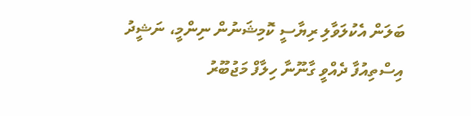ބަލަން އެކުލަވާލި ރިޔާސީ ކޮމިޝަނުން ނިންމީ، ނަޝީދު އިސްތިއުފާ ދެއްވީ ގާނޫނާ ހިލާފް މަޖުބޫރު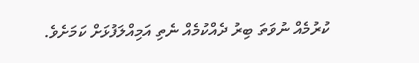ކުރުމެއް ނުވަތަ ބިރު ދެއްކުމެއް ނެތި އަމިއްލަފުޅަށް ކަމަށެވެ.